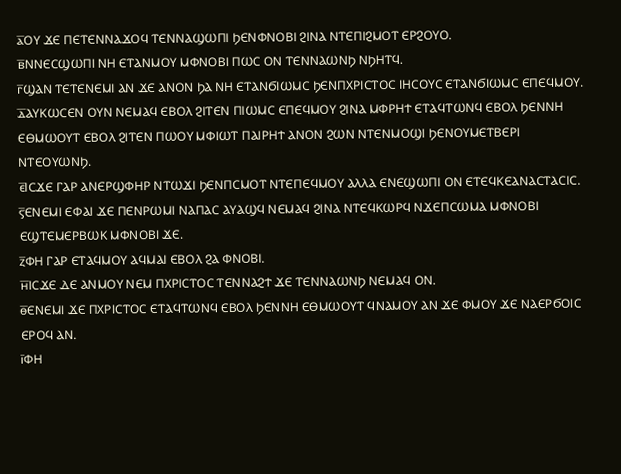ⲁ̅ⲞⲨ ϪⲈ ⲠⲈⲦⲈⲚⲚⲀϪⲞϤ ⲦⲈⲚⲚⲀϢⲰⲠⲒ ϦⲈⲚⲪⲚⲞⲂⲒ ϨⲒⲚⲀ ⲚⲦⲈⲠⲒϨⲘⲞⲦ ⲈⲢϨⲞⲨⲞ.
ⲃ̅ⲚⲚⲈⲤϢⲰⲠⲒ ⲚⲎ ⲈⲦⲀⲚⲘⲞⲨ ⲘⲪⲚⲞⲂⲒ ⲠⲰⲤ ⲞⲚ ⲦⲈⲚⲚⲀⲰⲚϦ ⲚϦⲎⲦϤ.
ⲅ̅ϢⲀⲚ ⲦⲈⲦⲈⲚⲈⲘⲒ ⲀⲚ ϪⲈ ⲀⲚⲞⲚ ϦⲀ ⲚⲎ ⲈⲦⲀⲚϬⲒⲰⲘⲤ ϦⲈⲚⲠⲬⲢⲒⲤⲦⲞⲤ ⲒⲎⲤⲞⲨⲤ ⲈⲦⲀⲚϬⲒⲰⲘⲤ ⲈⲠⲈϤⲘⲞⲨ.
ⲇ̅ⲀⲨⲔⲰⲤⲈⲚ ⲞⲨⲚ ⲚⲈⲘⲀϤ ⲈⲂⲞⲖ ϨⲒⲦⲈⲚ ⲠⲒⲰⲘⲤ ⲈⲠⲈϤⲘⲞⲨ ϨⲒⲚⲀ ⲘⲪⲢⲎϮ ⲈⲦⲀϤⲦⲰⲚϤ ⲈⲂⲞⲖ ϦⲈⲚⲚⲎ ⲈⲐⲘⲰⲞⲨⲦ ⲈⲂⲞⲖ ϨⲒⲦⲈⲚ ⲠⲰⲞⲨ ⲘⲪⲒⲰⲦ ⲠⲀⲒⲢⲎϮ ⲀⲚⲞⲚ ϨⲰⲚ ⲚⲦⲈⲚⲘⲞϢⲒ ϦⲈⲚⲞⲨⲘⲈⲦⲂⲈⲢⲒ ⲚⲦⲈⲞⲨⲰⲚϦ.
ⲉ̅ⲒⲤϪⲈ ⲄⲀⲢ ⲀⲚⲈⲢϢⲪⲎⲢ ⲚⲦⲰϪⲒ ϦⲈⲚⲠⲤⲘⲞⲦ ⲚⲦⲈⲠⲈϤⲘⲞⲨ ⲀⲖⲖⲀ ⲈⲚⲈϢⲰⲠⲒ ⲞⲚ ⲈⲦⲈϤⲔⲈⲀⲚⲀⲤⲦⲀⲤⲒⲤ.
ⲋ̅ⲈⲚⲈⲘⲒ ⲈⲪⲀⲒ ϪⲈ ⲠⲈⲚⲢⲰⲘⲒ ⲚⲀⲠⲀⲤ ⲀⲨⲀϢϤ ⲚⲈⲘⲀϤ ϨⲒⲚⲀ ⲚⲦⲈϤⲔⲰⲢϤ ⲚϪⲈⲠⲤⲰⲘⲀ ⲘⲪⲚⲞⲂⲒ ⲈϢⲦⲈⲘⲈⲢⲂⲰⲔ ⲘⲪⲚⲞⲂⲒ ϪⲈ.
ⲍ̅ⲪⲎ ⲄⲀⲢ ⲈⲦⲀϤⲘⲞⲨ ⲀϤⲘⲀⲒ ⲈⲂⲞⲖ ϨⲀ ⲪⲚⲞⲂⲒ.
ⲏ̅ⲒⲤϪⲈ ⲆⲈ ⲀⲚⲘⲞⲨ ⲚⲈⲘ ⲠⲬⲢⲒⲤⲦⲞⲤ ⲦⲈⲚⲚⲀϨϮ ϪⲈ ⲦⲈⲚⲚⲀⲰⲚϦ ⲚⲈⲘⲀϤ ⲞⲚ.
ⲑ̅ⲈⲚⲈⲘⲒ ϪⲈ ⲠⲬⲢⲒⲤⲦⲞⲤ ⲈⲦⲀϤⲦⲰⲚϤ ⲈⲂⲞⲖ ϦⲈⲚⲚⲎ ⲈⲐⲘⲰⲞⲨⲦ ϤⲚⲀⲘⲞⲨ ⲀⲚ ϪⲈ ⲪⲘⲞⲨ ϪⲈ ⲚⲀⲈⲢϬⲞⲒⲤ ⲈⲢⲞϤ ⲀⲚ.
ⲓ̅ⲪⲎ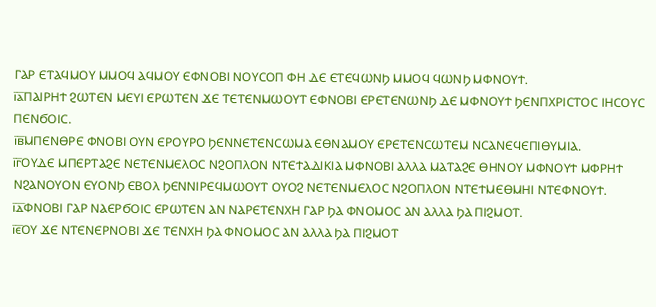ⲄⲀⲢ ⲈⲦⲀϤⲘⲞⲨ ⲘⲘⲞϤ ⲀϤⲘⲞⲨ ⲈⲪⲚⲞⲂⲒ ⲚⲞⲨⲤⲞⲠ ⲪⲎ ⲆⲈ ⲈⲦⲈϤⲰⲚϦ ⲘⲘⲞϤ ϤⲰⲚϦ ⲘⲪⲚⲞⲨϮ.
ⲓ̅ⲁ̅ⲠⲀⲒⲢⲎϮ ϨⲰⲦⲈⲚ ⲘⲈⲨⲒ ⲈⲢⲰⲦⲈⲚ ϪⲈ ⲦⲈⲦⲈⲚⲘⲰⲞⲨⲦ ⲈⲪⲚⲞⲂⲒ ⲈⲢⲈⲦⲈⲚⲰⲚϦ ⲆⲈ ⲘⲪⲚⲞⲨϮ ϦⲈⲚⲠⲬⲢⲒⲤⲦⲞⲤ ⲒⲎⲤⲞⲨⲤ ⲠⲈⲚϬⲞⲒⲤ.
ⲓ̅ⲃ̅ⲘⲠⲈⲚⲐⲢⲈ ⲪⲚⲞⲂⲒ ⲞⲨⲚ ⲈⲢⲞⲨⲢⲞ ϦⲈⲚⲚⲈⲦⲈⲚⲤⲰⲘⲀ ⲈⲐⲚⲀⲘⲞⲨ ⲈⲢⲈⲦⲈⲚⲤⲰⲦⲈⲘ ⲚⲤⲀⲚⲈϤⲈⲠⲒⲐⲨⲘⲒⲀ.
ⲓ̅ⲅ̅ⲞⲨⲆⲈ ⲘⲠⲈⲢⲦⲀϨⲈ ⲚⲈⲦⲈⲚⲘⲈⲖⲞⲤ ⲚϨⲞⲠⲖⲞⲚ ⲚⲦⲈϮⲀⲆⲒⲔⲒⲀ ⲘⲪⲚⲞⲂⲒ ⲀⲖⲖⲀ ⲘⲀⲦⲀϨⲈ ⲐⲎⲚⲞⲨ ⲘⲪⲚⲞⲨϮ ⲘⲪⲢⲎϮ ⲚϨⲀⲚⲞⲨⲞⲚ ⲈⲨⲞⲚϦ ⲈⲂⲞⲖ ϦⲈⲚⲚⲒⲢⲈϤⲘⲰⲞⲨⲦ ⲞⲨⲞϨ ⲚⲈⲦⲈⲚⲘⲈⲖⲞⲤ ⲚϨⲞⲠⲖⲞⲚ ⲚⲦⲈϮⲘⲈⲐⲘⲎⲒ ⲚⲦⲈⲪⲚⲞⲨϮ.
ⲓ̅ⲇ̅ⲪⲚⲞⲂⲒ ⲄⲀⲢ ⲚⲀⲈⲢϬⲞⲒⲤ ⲈⲢⲰⲦⲈⲚ ⲀⲚ ⲚⲀⲢⲈⲦⲈⲚⲬⲎ ⲄⲀⲢ ϦⲀ ⲪⲚⲞⲘⲞⲤ ⲀⲚ ⲀⲖⲖⲀ ϦⲀ ⲠⲒϨⲘⲞⲦ.
ⲓ̅ⲉ̅ⲞⲨ ϪⲈ ⲚⲦⲈⲚⲈⲢⲚⲞⲂⲒ ϪⲈ ⲦⲈⲚⲬⲎ ϦⲀ ⲪⲚⲞⲘⲞⲤ ⲀⲚ ⲀⲖⲖⲀ ϦⲀ ⲠⲒϨⲘⲞⲦ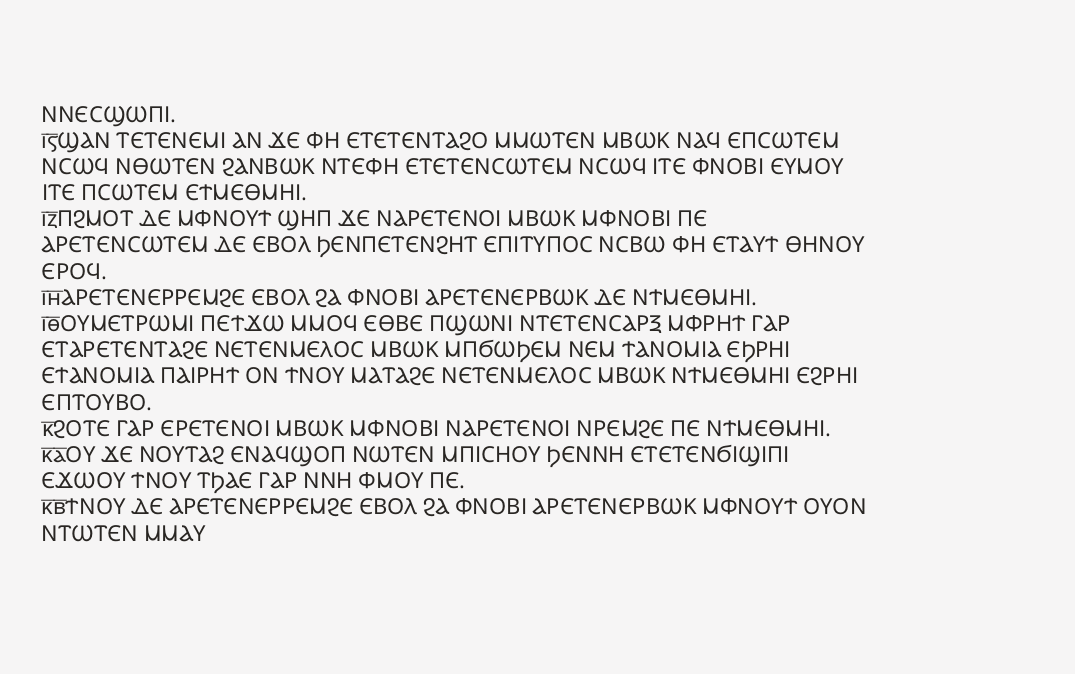ⲚⲚⲈⲤϢⲰⲠⲒ.
ⲓ̅ⲋ̅ϢⲀⲚ ⲦⲈⲦⲈⲚⲈⲘⲒ ⲀⲚ ϪⲈ ⲪⲎ ⲈⲦⲈⲦⲈⲚⲦⲀϨⲞ ⲘⲘⲰⲦⲈⲚ ⲘⲂⲰⲔ ⲚⲀϤ ⲈⲠⲤⲰⲦⲈⲘ ⲚⲤⲰϤ ⲚⲐⲰⲦⲈⲚ ϨⲀⲚⲂⲰⲔ ⲚⲦⲈⲪⲎ ⲈⲦⲈⲦⲈⲚⲤⲰⲦⲈⲘ ⲚⲤⲰϤ ⲒⲦⲈ ⲪⲚⲞⲂⲒ ⲈⲨⲘⲞⲨ ⲒⲦⲈ ⲠⲤⲰⲦⲈⲘ ⲈϮⲘⲈⲐⲘⲎⲒ.
ⲓ̅ⲍ̅ⲠϨⲘⲞⲦ ⲆⲈ ⲘⲪⲚⲞⲨϮ ϢⲎⲠ ϪⲈ ⲚⲀⲢⲈⲦⲈⲚⲞⲒ ⲘⲂⲰⲔ ⲘⲪⲚⲞⲂⲒ ⲠⲈ ⲀⲢⲈⲦⲈⲚⲤⲰⲦⲈⲘ ⲆⲈ ⲈⲂⲞⲖ ϦⲈⲚⲠⲈⲦⲈⲚϨⲎⲦ ⲈⲠⲒⲦⲨⲠⲞⲤ ⲚⲤⲂⲰ ⲪⲎ ⲈⲦⲀⲨϮ ⲐⲎⲚⲞⲨ ⲈⲢⲞϤ.
ⲓ̅ⲏ̅ⲀⲢⲈⲦⲈⲚⲈⲢⲢⲈⲘϨⲈ ⲈⲂⲞⲖ ϨⲀ ⲪⲚⲞⲂⲒ ⲀⲢⲈⲦⲈⲚⲈⲢⲂⲰⲔ ⲆⲈ ⲚϮⲘⲈⲐⲘⲎⲒ.
ⲓ̅ⲑ̅ⲞⲨⲘⲈⲦⲢⲰⲘⲒ ⲠⲈϮϪⲰ ⲘⲘⲞϤ ⲈⲐⲂⲈ ⲠϢⲰⲚⲒ ⲚⲦⲈⲦⲈⲚⲤⲀⲢⲜ ⲘⲪⲢⲎϮ ⲄⲀⲢ ⲈⲦⲀⲢⲈⲦⲈⲚⲦⲀϨⲈ ⲚⲈⲦⲈⲚⲘⲈⲖⲞⲤ ⲘⲂⲰⲔ ⲘⲠϬⲰϦⲈⲘ ⲚⲈⲘ ϮⲀⲚⲞⲘⲒⲀ ⲈϦⲢⲎⲒ ⲈϮⲀⲚⲞⲘⲒⲀ ⲠⲀⲒⲢⲎϮ ⲞⲚ ϮⲚⲞⲨ ⲘⲀⲦⲀϨⲈ ⲚⲈⲦⲈⲚⲘⲈⲖⲞⲤ ⲘⲂⲰⲔ ⲚϮⲘⲈⲐⲘⲎⲒ ⲈϨⲢⲎⲒ ⲈⲠⲦⲞⲨⲂⲞ.
ⲕ̅ϨⲞⲦⲈ ⲄⲀⲢ ⲈⲢⲈⲦⲈⲚⲞⲒ ⲘⲂⲰⲔ ⲘⲪⲚⲞⲂⲒ ⲚⲀⲢⲈⲦⲈⲚⲞⲒ ⲚⲢⲈⲘϨⲈ ⲠⲈ ⲚϮⲘⲈⲐⲘⲎⲒ.
ⲕ̅ⲁ̅ⲞⲨ ϪⲈ ⲚⲞⲨⲦⲀϨ ⲈⲚⲀϤϢⲞⲠ ⲚⲰⲦⲈⲚ ⲘⲠⲒⲤⲎⲞⲨ ϦⲈⲚⲚⲎ ⲈⲦⲈⲦⲈⲚϬⲒϢⲒⲠⲒ ⲈϪⲰⲞⲨ ϮⲚⲞⲨ ⲦϦⲀⲈ ⲄⲀⲢ ⲚⲚⲎ ⲪⲘⲞⲨ ⲠⲈ.
ⲕ̅ⲃ̅ϮⲚⲞⲨ ⲆⲈ ⲀⲢⲈⲦⲈⲚⲈⲢⲢⲈⲘϨⲈ ⲈⲂⲞⲖ ϨⲀ ⲪⲚⲞⲂⲒ ⲀⲢⲈⲦⲈⲚⲈⲢⲂⲰⲔ ⲘⲪⲚⲞⲨϮ ⲞⲨⲞⲚ ⲚⲦⲰⲦⲈⲚ ⲘⲘⲀⲨ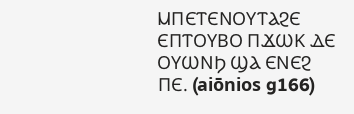ⲘⲠⲈⲦⲈⲚⲞⲨⲦⲀϨⲈ ⲈⲠⲦⲞⲨⲂⲞ ⲠϪⲰⲔ ⲆⲈ ⲞⲨⲰⲚϦ ϢⲀ ⲈⲚⲈϨ ⲠⲈ. (aiōnios g166)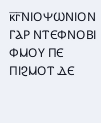ⲕ̅ⲅ̅ⲚⲒⲞⲮⲰⲚⲒⲞⲚ ⲄⲀⲢ ⲚⲦⲈⲪⲚⲞⲂⲒ ⲪⲘⲞⲨ ⲠⲈ ⲠⲒϨⲘⲞⲦ ⲆⲈ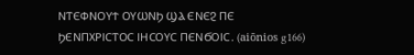ⲚⲦⲈⲪⲚⲞⲨϮ ⲞⲨⲰⲚϦ ϢⲀ ⲈⲚⲈϨ ⲠⲈ ϦⲈⲚⲠⲬⲢⲒⲤⲦⲞⲤ ⲒⲎⲤⲞⲨⲤ ⲠⲈⲚϬⲞⲒⲤ. (aiōnios g166)